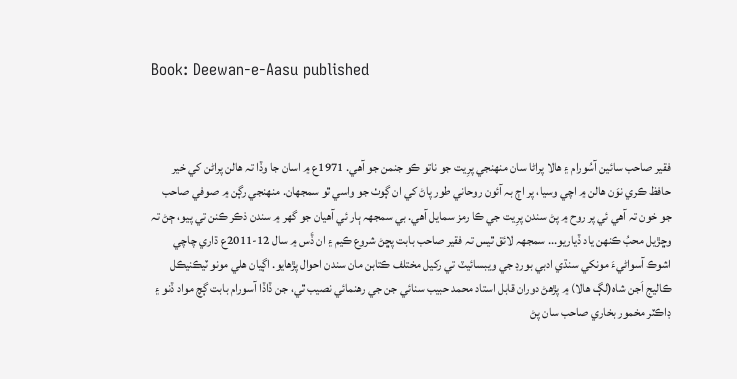Book: Deewan-e-Aasu published



فقير صاحب سائين آسُورام ۽ ھالا پراڻا سان منھنجي پرِيت جو ناتو ڪو جنمن جو آھي. 1971ع ۾ اسان جا وڏا تہ ھالن پراڻن کي خير حافظ ڪري نوَن ھالن ۾ اچي وسيا، پر اڄ بہ آئون روحاني طور پاڻ کي ان ڳوٺ جو واسي ٿو سمجهان. منھنجي رڳن ۾ صوفي صاحب جو خون تہ آھي ئي پر روح ۾ پڻ سندن پرِيت جي ڪا رمز سمايل آھي. بي سمجهہ ٻار ئي آھيان جو گهر ۾ سندن ذڪر ڪنن تي پيو، ڄڻ تہ وڇڙيل محبُ ڪنھن ياد ڏياريو... سمجهہ لائق ٿيس تہ فقير صاحب بابت پڇڻ شروع ڪيم ۽ ان ڏَس ۾ سال 12-2011ع ڌاري چاچي اشوڪ آسواڻيءَ مونکي سنڌي ادبي بورڊ جي ويبسائيٽ تي رکيل مختلف ڪتابن مان سندن احوال پڙهايو. اڳيان ھلي مونو ٽيڪنيڪل ڪاليج اَجن شاه(لڳ ھالا) ۾ پڙھڻ دوران قابل استاد محمد حبيب سنائي جن جي رھنمائي نصيب ٿي، جن ڏاڏا آسورام بابت ڳچ مواد ڏنو ۽ ڊاڪٽر مخمور بخاري صاحب سان پڻ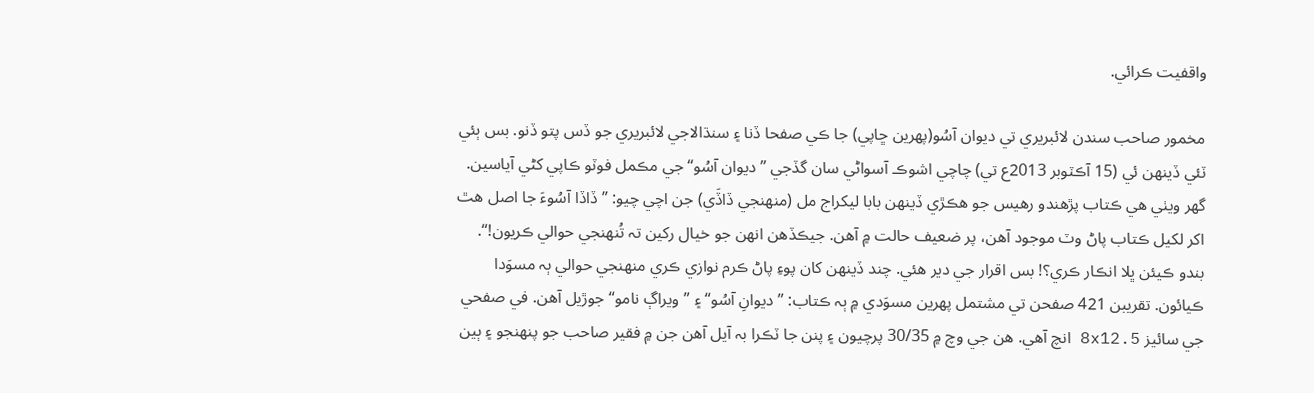واقفيت ڪرائي.

مخمور صاحب سندن لائبريري تي ديوان آسُو(پھرين ڇاپي) جا ڪي صفحا ڏنا ۽ سنڌالاجي لائبريري جو ڏس پتو ڏنو. بس ٻئي ٽئي ڏينھن ئي (15 آڪٽوبر 2013ع تي) چاچي اشوڪ آسواڻي سان گڏجي ”ديوان آسُو“ جي مڪمل فوٽو ڪاپي کڻي آياسين. گهر ويٺي ھي ڪتاب پڙهندو رھيس جو ھڪڙي ڏينھن بابا ليکراج مل (منھنجي ڏاڏَي) جن اچي چيو: ”ڏاڏا آسُوءَ جا اصل ھٿ اکر لکيل ڪتاب پاڻ وٽ موجود آھن، پر ضعيف حالت ۾ آھن. جيڪڏھن انهن جو خيال رکين تہ تُنھنجي حوالي ڪريون!“. بندو ڪيئن ڀلا انڪار ڪري؟! بس اقرار جي دير ھئي. چند ڏينھن کان پوءِ پاڻ ڪرم نوازي ڪري منھنجي حوالي ٻہ مسوَدا ڪيائون. تقريبن 421 صفحن تي مشتمل پھرين مسوَدي ۾ ٻہ ڪتاب: ”ديوانِ آسُو“ ۽ ”ويراڳ نامو“ جوڙيل آھن. في صفحي جي سائيز 8x12.5 انچ آھي. ھن جي وچ ۾ 30/35 پرچيون ۽ پنن جا ٽڪرا بہ آيل آھن جن ۾ فقير صاحب جو پنھنجو ۽ ٻين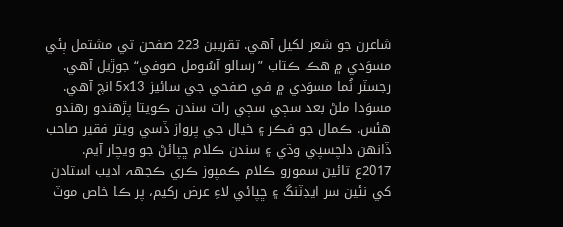شاعرن جو شعر لکيل آھي. تقريبن 223 صفحن تي مشتمل ٻئي مسوَدي ۾ ھڪ ڪتاب ”رسالو آسُومل صوفي“ جوڙيل آھي. رجسٽر نُما مسوَدي ۾ في صفحي جي سائيز 5x13 انچ آھي.
مسوَدا ملڻ بعد سڄي سڄي رات سندن ڪويتا پڙھندو رھندو ھئس. ڪمال جو فڪر ۽ خيال جي پرواز ڏسي ويتر فقير صاحب ڏانھن دلچسپي وڌي ۽ سندن ڪلام ڇپائڻ جو ويچار آيم. 2017ع تائين سمورو ڪلام ڪمپوز ڪري ڪجهہ اديب استادن کي نئين سر ايڊٽنگ ۽ ڇپائي لاءِ عرض رکيم، پر ڪا خاص موٽ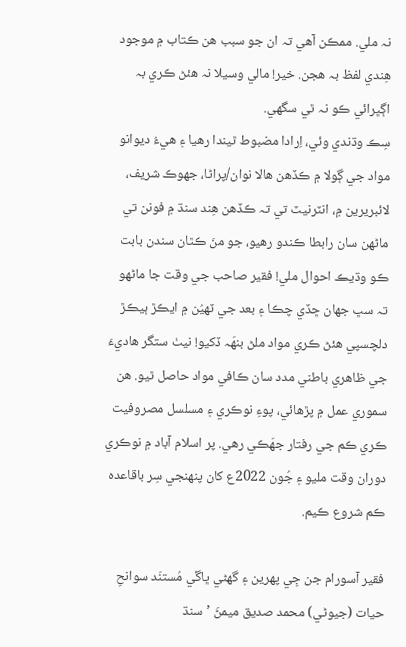نہ ملي. ممڪن آھي تہ ان جو سبب ھن ڪتاب ۾ موجود ھِندي لفظ بہ ھجن. خير! مالي وسيلا نہ ھئڻ ڪري بہ اڳڀرائي ڪو نہ ٿي سگهي.
سِڪ وڌندي وئي، اِرادا مضبوط ٿيندا رھيا ۽ ھيءُ ديوانو مواد جي ڳولا ۾ ڪڏھن ھالا نوان/پراڻا، جهوڪ شريف، لائبريرين ۾، انٽرنيٽ تي تہ ڪڏھن ھِند سنڌ ۾ فونن تي ماڻهن سان رابطا ڪندو رھيو، جو منَ ڪٿان سندن بابت ڪو وڌيڪ احوال ملي! فقير صاحب جي وقت جا ماڻهو تہ سڀ جھان ڇڏي چڪا ۽ بعد جي ٽھيُن ۾ ايڪڙ ٻيڪڙ دلچسپي ھئڻ ڪري مواد ملڻ بنهَہ ڏکيو! نيٺ ستگر ھاديءَ جي ظاھري باطني مدد سان ڪافي مواد حاصل ٿيو. ھن سموري عمل ۾ پڙھائي، پوءِ نوڪري ۽ مسلسل مصروفيت ڪري ڪم جي رفتار جهَڪي رھي. پر اسلام آباد ۾ نوڪري دوران وقت مليو ۽ جُون 2022ع کان پنھنجي سِر باقاعدہ ڪم شروع ڪيم.

فقير آسورام جن جِي پھرين ۽ گهڻي ڀاڱي مُستنَد سوانحِ حيات (جيوڻي) محمد صديق ميمڻَ ’سنڌ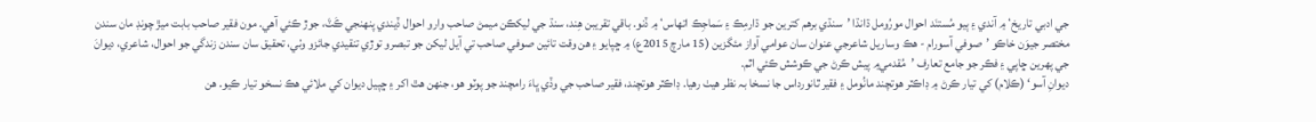جي ادبي تاريخ‘ ۾ آندي ۽ ٻيو مُستنَد احوال مورُومل ڌانڌا ’سنڌي برھم کترين جو ڌارمِڪ ۽ سَماجِڪ اتھاس‘ ۾ ڏنو. باقي تقريبن ھِند، سنڌ جي ليکڪن ميمڻ صاحب وارو احوال ڏيندي پنھنجي ڪَٽَ، جوڙ ڪئي آھي. مون فقير صاحب بابت ميڙ چونڊ مان سندن مختصر جيوَن خاڪو ’صوفي آسورام - ھڪ وساريل شاعرجي عنوان سان عوامي آواز مئگزين (15 مارچ 2015ع) ۾ ڇپايو ۽ ھن وقت تائين صوفي صاحب تي آيل ليکن جو تبصرو توڙي تنقيدي جائزو وٺي، تحقيق سان سندن زندگي جو احوال، شاعري، ديوانَ جي پھرين ڇاپي ۽ فڪر جو جامع تعارف ’مُقدمي۾ پيش ڪرڻ جي ڪوشش ڪئي اٿم.
ديوانِ آسو‘ (ڪلام) کي تيار ڪرڻ ۾ ڊاڪٽر ھوتچند مانُومل ۽ فقير ٿانورداس جا نسخا بہ نظر ھيٺ رھيا. ڊاڪٽر ھوتچند، فقير صاحب جي وڏي ڀاءَ رامچند جو پوٽو ھو، جنھن ھٿ اکر ۽ ڇپيل ديوان کي ملائي ھڪ نسخو تيار ڪيو. ھن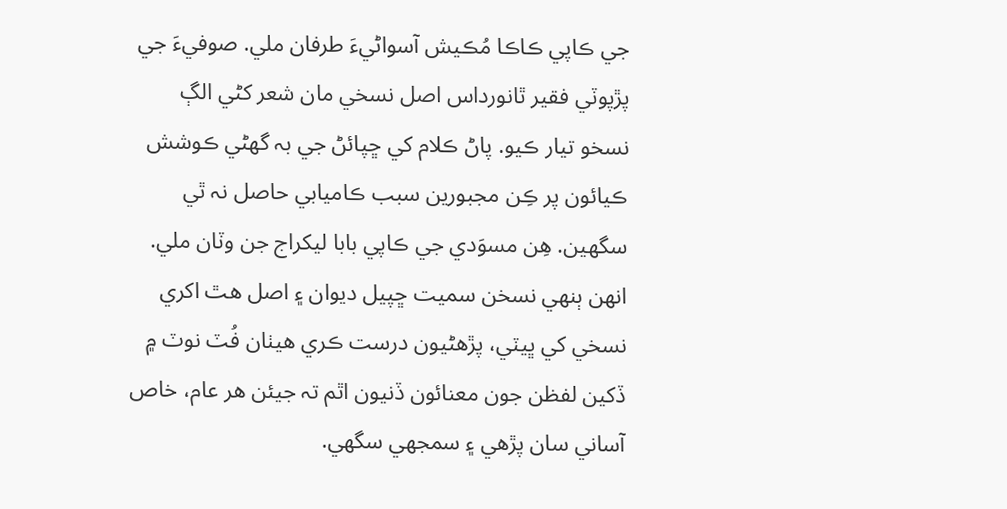جي ڪاپي ڪاڪا مُڪيش آسواڻيءَ طرفان ملي. صوفيءَ جي پڙپوٽي فقير ٿانورداس اصل نسخي مان شعر کڻي الڳ نسخو تيار ڪيو. پاڻ ڪلام کي ڇپائڻ جي بہ گهڻي ڪوشش ڪيائون پر ڪِن مجبورين سبب ڪاميابي حاصل نہ ٿي سگهين. ھِن مسوَدي جي ڪاپي بابا ليکراج جن وٽان ملي. انهن ٻنهي نسخن سميت ڇپيل ديوان ۽ اصل ھٿ اکري نسخي کي ڀيٽي، پڙھڻيون درست ڪري ھيٺان فُٽ نوٽ ۾ ڏکين لفظن جون معنائون ڏنيون اٿم تہ جيئن ھر عام، خاص آساني سان پڙھي ۽ سمجهي سگهي.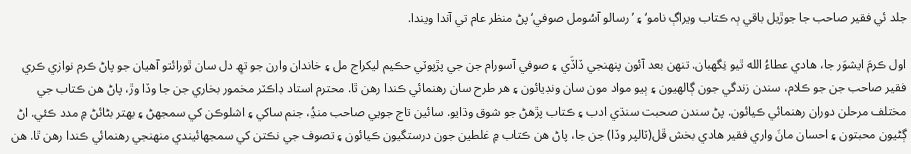جلد ئي فقير صاحب جا جوڙيل باقي ٻہ ڪتاب ويراڳ نامو‘ ۽ ’رسالو آسُومل صوفي‘ پڻ منظر عام تي آندا ويندا.

اول ڪرمَ ايشوَر جا، ھادي عطاءُ الله ٿيو نِگھبان. تنھن بعد آئون پنھنجي ڏاڏَي ۽ صوفي آسورام جن جي پڙپوٽي حڪيم ليکراج مل ۽ خاندان وارن جو تھِ دل سان ٿورائتو آھيان جو پاڻ ڪرم نوازي ڪري فقير صاحب جن جو ڪلام، سندن زندگي جون ڳالهيون ۽ ٻيو مواد مون سان ونڊيائون ۽ ھر طرح سان رھنمائي ڪندا رھن ٿا. محترم استاد ڊاڪٽر مخمور بخاري جن جا وڏا وڙ، پاڻ ھن ڪتاب جي مختلف مرحلن دوران رھنمائي ڪيائون. پڻ سندن صحبت سنڌي ادب ۽ ڪتاب پڙهڻ جو شوق وڌايو. سائين تاج جويي صاحب منڍُ، جنم ساکي ۽ اشلوڪن کي سمجهڻ ۽ بھتر بڻائڻ ۾ مدد ڪئي. اڻ ڳڻيون محبتون ۽ احسان مانَ واري فقير ھادي بخش ڦل(ٽالپر وڏا) جن جا، پاڻ ھن ڪتاب ۾ غلطين جون درستگيون ڪيائون ۽ تصوف جي نڪتن کي سمجهائيندي منھنجي رھنمائي ڪندا رھن ٿا. ھن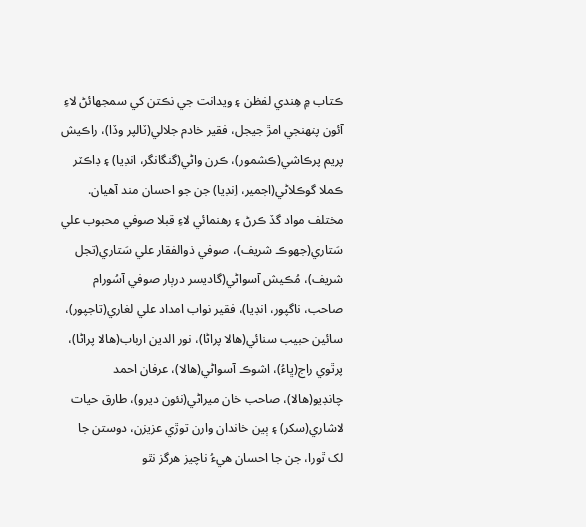ڪتاب ۾ ھِندي لفظن ۽ ويدانت جي نڪتن کي سمجهائڻ لاءِ آئون پنھنجي امڙ جيجل، فقير خادم جلالي(ٽالپر وڏا)، راڪيش پريم پرڪاشي(ڪشمور)، ڪرن واڻي(گنگانگر، انڊيا) ۽ ڊاڪٽر ڪملا گوڪلاڻي(اجمير، اِنڊيا) جن جو احسان مند آھيان. مختلف مواد گڏ ڪرڻ ۽ رھنمائي لاءِ قبلا صوفي محبوب علي سَتاري(جهوڪ شريف)، صوفي ذوالفقار علي سَتاري(تجل شريف)، مُڪيش آسواڻي(گاديسر درٻار صوفي آسُورام صاحب، ناگپور، انڊيا)، فقير نواب امداد علي لغاري(تاجپور)، سائين حبيب سنائي(ھالا پراڻا)، نور الدين ارباب(ھالا پراڻا)، پرٿوي راج(ڀاءُ)، اشوڪ آسواڻي(ھالا)، عرفان احمد چانڊيو(ھالا)، صاحب خان ميراڻي(نئون ديرو)، طارق حيات لاشاري(سکر) ۽ ٻين خاندان وارن توڙي عزيزن، دوستن جا لک ٿورا، جن جا احسان ھيءُ ناچيز ھرگز نٿو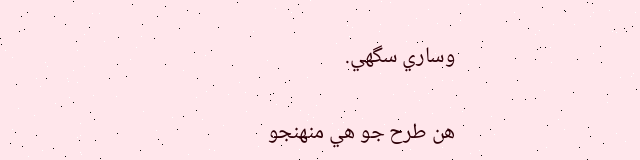وساري سگهي.

ھن طرح جو ھي منھنجو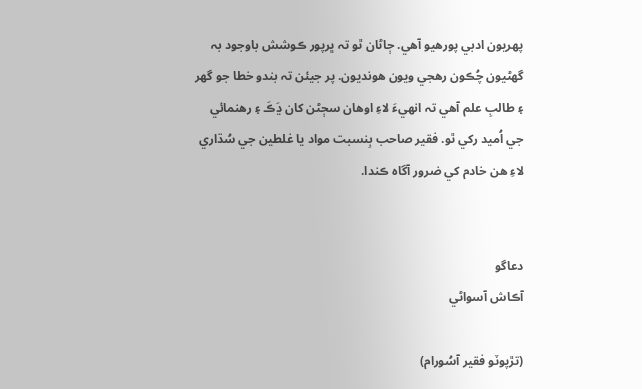پھريون ادبي پورهيو آھي. ڄاڻان ٿو تہ ڀرپور ڪوشش باوجود بہ گهڻيون چُڪون رھجي ويون ھونديون. پر جيئن تہ بندو خطا جو گهر ۽ طالبِ علم آھي تہ انھيءَ لاءِ اوھان سڄڻن کان ڍَڪَ ۽ رھنمائي جي اُميد رکي ٿو. فقير صاحب بِنسبت مواد يا غلطين جي سُڌاري لاءِ ھن خادم کي ضرور آگاه ڪندا.


دعاگو
آڪاش آسواڻي

(تڙپوٽو فقير آسُورام)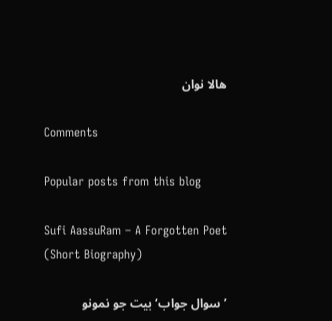ھالا نوان

Comments

Popular posts from this blog

Sufi AassuRam – A Forgotten Poet (Short Biography)

’سوال جواب‘ بيت جو نمونو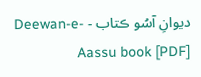ديوانِ آسُو ڪتاب - Deewan-e-Aassu book [PDF]